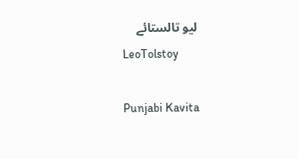لیو تالستائے
LeoTolstoy

Punjabi Kavita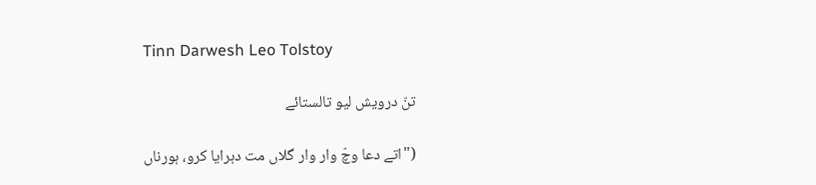Tinn Darwesh Leo Tolstoy

تنّ درویش لیو تالستائے

("اتے دعا وچّ وار وار گلاں مت دہرایا کرو، ہورناں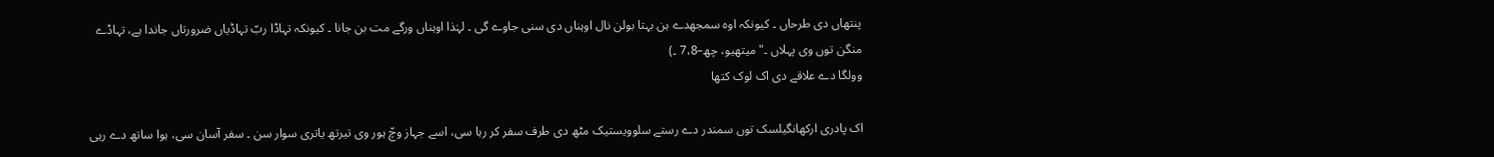پنتھاں دی طرحاں ۔ کیونکہ اوہ سمجھدے ہن بہتا بولن نال اوہناں دی سنی جاوے گی ۔ لہٰذا اوہناں ورگے مت بن جانا ۔ کیونکہ تہاڈا ربّ تہاڈیاں ضرورتاں جاندا ہے، تہاڈے منگن توں وی پہلاں ۔" میتھیو، چھ–7،8 ۔)
وولگا دے علاقے دی اک لوک کتھا

اک پادری ارکھانگیلسک توں سمندر دے رستے سلوویستیک مٹھ دی طرف سفر کر رہا سی، اسے جہاز وچّ ہور وی تیرتھ یاتری سوار سن ۔ سفر آسان سی، ہوا ساتھ دے رہی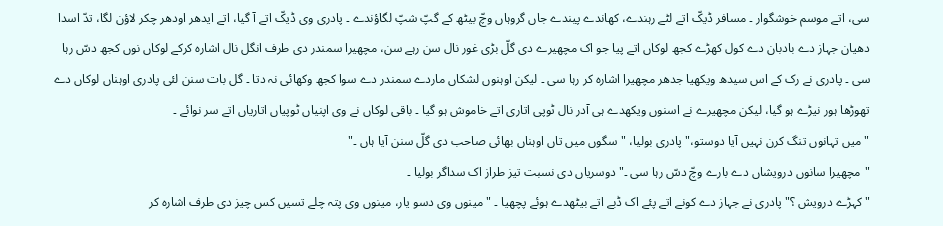سی، اتے موسم خوشگوار ۔ مسافر ڈیکّ اتے لٹے رہندے، کھاندے پیندے جاں گروہاں وچّ بیٹھ کے گپّ شپّ لگاؤندے ۔ پادری وی ڈیکّ اتے آ گیا، اتے ایدھر اودھر چکر لاؤن لگا، تدّ اسدا دھیان جہاز دے بادبان دے کول کھڑے کجھ لوکاں اتے پیا جو اک مچھیرے دی گلّ بڑی غور نال سن رہے سن، مچھیرا سمندر دی طرف انگل نال اشارہ کرکے لوکاں نوں کجھ دسّ رہا سی ۔ پادری نے رک کے اس سیدھ ویکھیا جدھر مچھیرا اشارہ کر رہا سی ۔ لیکن اوہنوں لشکاں ماردے سمندر دے سوا کجھ وکھائی نہ دتا ۔ گل بات سنن لئی پادری اوہناں لوکاں دے تھوڑھا ہور نیڑے ہو گیا، لیکن مچھیرے نے اسنوں ویکھدے ہی آدر نال ٹوپی اتاری اتے خاموش ہو گیا ۔ باقی لوکاں نے وی اپنیاں ٹوپیاں اتاریاں اتے سر نوائے ۔
"میں تہانوں تنگ کرن نہیں آیا دوستو،" پادری بولیا، " سگوں میں تاں اوہناں بھائی صاحب دی گلّ سنن آیا ہاں ۔"
"مچھیرا سانوں درویشاں دے بارے وچّ دسّ رہا سی ۔" دوسریاں دی نسبت تیز طراز اک سداگر بولیا ۔
"کہڑے درویش ؟" پادری نے جہاز دے کونے اتے پئے اک ڈبے اتے بیٹھدے ہوئے پچھیا ۔ "مینوں وی دسو یار، مینوں وی پتہ چلے تسیں کس چیز دی طرف اشارہ کر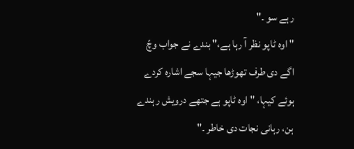رہے سو ۔"
" اوہ ٹاپو نظر آ رہا ہے،" بندے نے جواب وچّ اگے دی طرف تھوڑھا جیہا سجے اشارہ کردے ہوئے کیہا، " اوہ ٹاپو ہے جتھے درویش رہندے ہن، رہانی نجات دی خاطر ۔"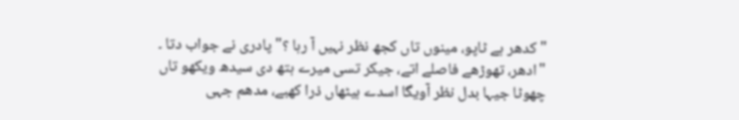" کدھر ہے ٹاپو، مینوں تاں کجھ نظر نہیں آ رہا ؟" پادری نے جواب دتا ۔
"ادھر، تھوڑھے فاصلے اتے، جیکر تسی میرے ہتھ دی سیدھ ویکھو تاں چھوٹا جیہا بدل نظر آویگا اسدے ہیٹھاں ذرا کھبے، مدھم جہی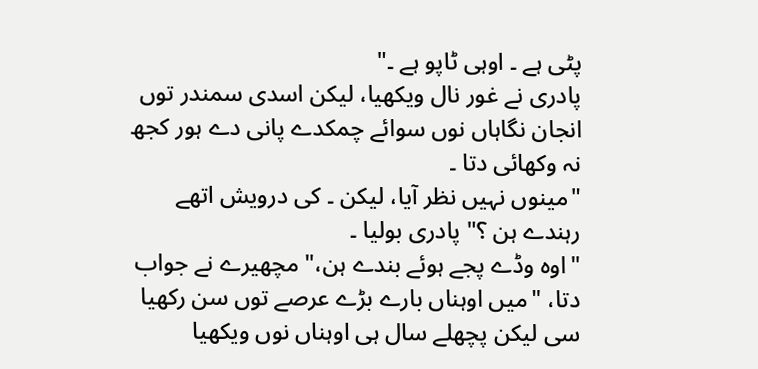پٹی ہے ۔ اوہی ٹاپو ہے ۔"
پادری نے غور نال ویکھیا، لیکن اسدی سمندر توں انجان نگاہاں نوں سوائے چمکدے پانی دے ہور کجھ نہ وکھائی دتا ۔
"مینوں نہیں نظر آیا، لیکن ۔ کی درویش اتھے رہندے ہن ؟" پادری بولیا ۔
"اوہ وڈے پجے ہوئے بندے ہن،" مچھیرے نے جواب دتا، "میں اوہناں بارے بڑے عرصے توں سن رکھیا سی لیکن پچھلے سال ہی اوہناں نوں ویکھیا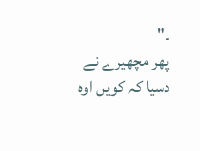۔"
پھر مچھیرے نے دسیا کہ کویں اوہ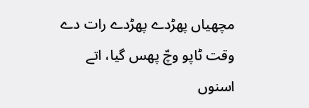مچھیاں پھڑدے پھڑدے رات دے وقت ٹاپو وچّ پھس گیا، اتے اسنوں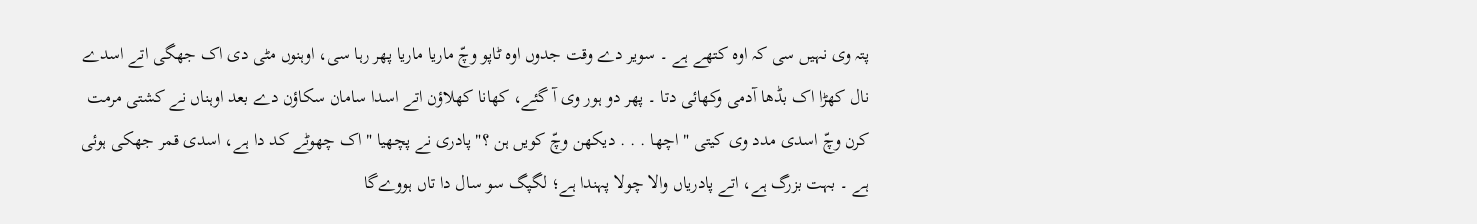پتہ وی نہیں سی کہ اوہ کتھے ہے ۔ سویر دے وقت جدوں اوہ ٹاپو وچّ ماریا ماریا پھر رہا سی، اوہنوں مٹی دی اک جھگی اتے اسدے نال کھڑا اک بڈھا آدمی وکھائی دتا ۔ پھر دو ہور وی آ گئے، کھانا کھلاؤن اتے اسدا سامان سکاؤن دے بعد اوہناں نے کشتی مرمت کرن وچّ اسدی مدد وی کیتی " اچھا . . . دیکھن وچّ کویں ہن ؟" پادری نے پچھیا "اک چھوٹے کد دا ہے، اسدی قمر جھکی ہوئی ہے ۔ بہت بزرگ ہے، اتے پادریاں والا چولا پہندا ہے؛ لگپگ سو سال دا تاں ہووےگا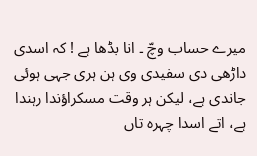میرے حساب وچّ ۔ انا بڈھا ہے ! کہ اسدی داڑھی دی سفیدی وی ہن ہری جہی ہوئی جاندی ہے، لیکن ہر وقت مسکراؤندا رہندا ہے، اتے اسدا چہرہ تاں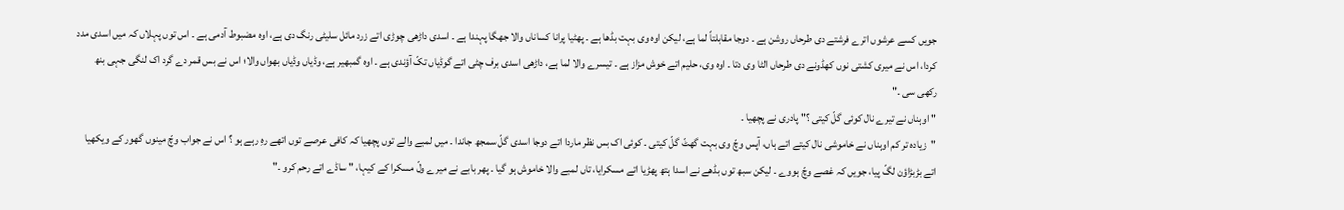جویں کسے عرشوں اترے فرشتے دی طرحاں روشن ہے ۔ دوجا مقابلتاً لما ہے، لیکن اوہ وی بہت بڈھا ہے ۔ پھٹیا پرانا کساناں والا جھگا پہندا ہے ۔ اسدی داڑھی چوڑی اتے زرد مائل سلیٹی رنگ دی ہے، اوہ مضبوط آدمی ہے ۔ اس توں پہلاں کہ میں اسدی مدد کردا، اس نے میری کشتی نوں کھڈونے دی طرحاں الٹا وی دتا ۔ اوہ وی، حلیم اتے خوش مزاز ہے ۔ تیسرے والا لما ہے، داڑھی اسدی برف چٹی اتے گوڈیاں تکّ آؤندی ہے ۔ اوہ گمبھیر ہے، وڈیاں وڈیاں بھواں والا؛ اس نے بس قمر دے گرد اک لنگی جہی بنھ رکھی سی ۔"
" اوہناں نے تیرے نال کوئی گلّ کیتی ؟" پادری نے پچھیا ۔
"زیادہ تر کم اوہناں نے خاموشی نال کیتے اتے ہاں، آپس وچّ وی بہت گھٹّ گلّ کیتی ۔ کوئی اک بس نظر ماردا اتے دوجا اسدی گلّ سمجھ جاندا ۔ میں لمبے والے توں پچھیا کہ کافی عرصے توں اتھے رہِ رہے ہو ؟ اس نے جواب وچّ مینوں گھور کے ویکھیا اتے بڑبڑاؤن لگّ پیا، جویں کہ غصے وچّ ہووے ۔ لیکن سبھ توں بڈھے نے اسدا ہتھ پھڑیا اتے مسکرایا، تاں لمبے والا خاموش ہو گیا ۔ پھر بابے نے میرے ولّ مسکرا کے کیہا، " ساڈے اتے رحم کرو ۔"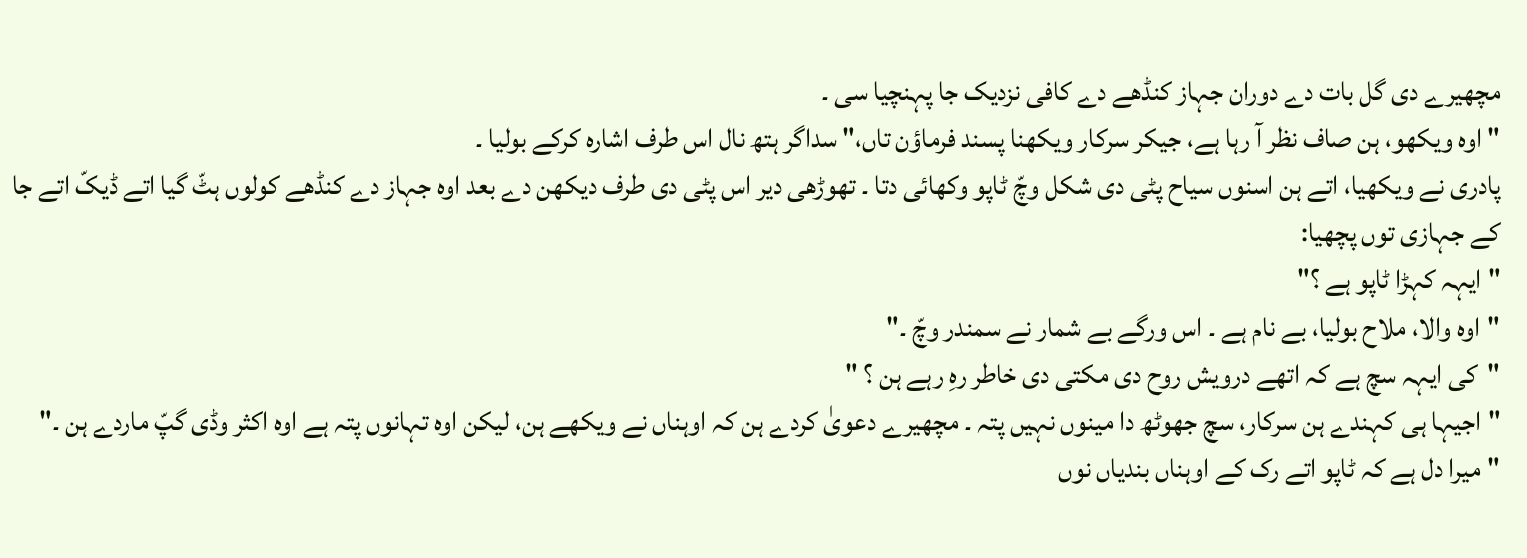مچھیرے دی گل بات دے دوران جہاز کنڈھے دے کافی نزدیک جا پہنچیا سی ۔
" اوہ ویکھو، ہن صاف نظر آ رہا ہے، جیکر سرکار ویکھنا پسند فرماؤن تاں،" سداگر ہتھ نال اس طرف اشارہ کرکے بولیا ۔
پادری نے ویکھیا، اتے ہن اسنوں سیاح پٹی دی شکل وچّ ٹاپو وکھائی دتا ۔ تھوڑھی دیر اس پٹی دی طرف دیکھن دے بعد اوہ جہاز دے کنڈھے کولوں ہٹّ گیا اتے ڈیکّ اتے جا کے جہازی توں پچھیا:
"ایہہ کہڑا ٹاپو ہے ؟"
"اوہ والا، ملاح بولیا، بے نام ہے ۔ اس ورگے بے شمار نے سمندر وچّ ۔"
"کی ایہہ سچ ہے کہ اتھے درویش روح دی مکتی دی خاطر رہِ رہے ہن ؟ "
"اجیہا ہی کہندے ہن سرکار، سچ جھوٹھ دا مینوں نہیں پتہ ۔ مچھیرے دعویٰ کردے ہن کہ اوہناں نے ویکھے ہن، لیکن اوہ تہانوں پتہ ہے اوہ اکثر وڈی گپّ ماردے ہن ۔"
"میرا دل ہے کہ ٹاپو اتے رک کے اوہناں بندیاں نوں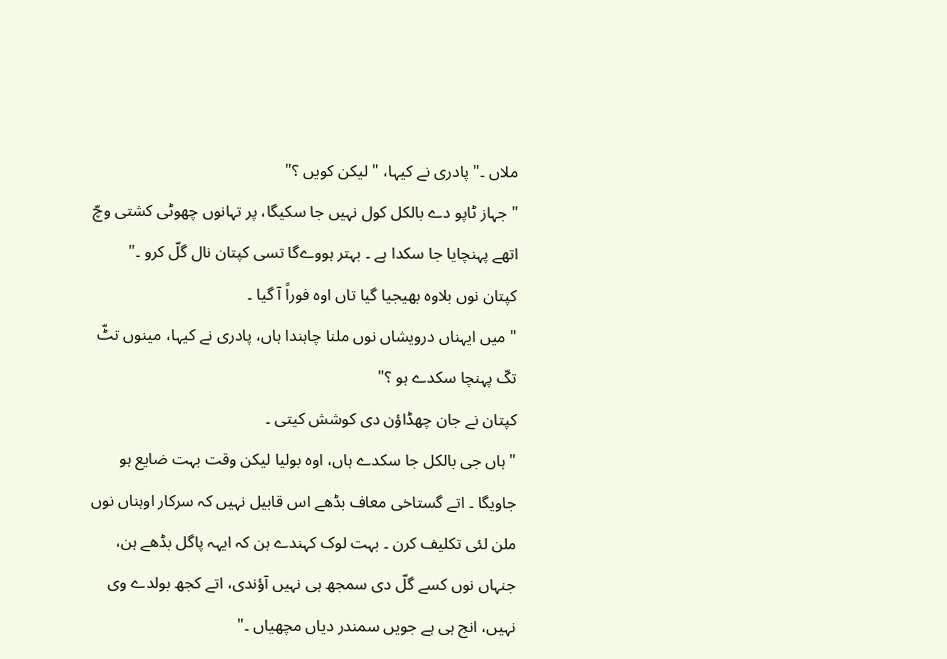ملاں ۔" پادری نے کیہا، " لیکن کویں ؟"
"جہاز ٹاپو دے بالکل کول نہیں جا سکیگا، پر تہانوں چھوٹی کشتی وچّ اتھے پہنچایا جا سکدا ہے ۔ بہتر ہووےگا تسی کپتان نال گلّ کرو ۔"
کپتان نوں بلاوہ بھیجیا گیا تاں اوہ فوراً آ گیا ۔
" میں ایہناں درویشاں نوں ملنا چاہندا ہاں، پادری نے کیہا، مینوں تٹّ تکّ پہنچا سکدے ہو ؟"
کپتان نے جان چھڈاؤن دی کوشش کیتی ۔
" ہاں جی بالکل جا سکدے ہاں، اوہ بولیا لیکن وقت بہت ضایع ہو جاویگا ۔ اتے گستاخی معاف بڈھے اس قابیل نہیں کہ سرکار اوہناں نوں ملن لئی تکلیف کرن ۔ بہت لوک کہندے ہن کہ ایہہ پاگل بڈھے ہن، جنہاں نوں کسے گلّ دی سمجھ ہی نہیں آؤندی، اتے کجھ بولدے وی نہیں، انج ہی ہے جویں سمندر دیاں مچھیاں ۔"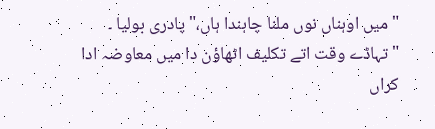"میں اوہناں نوں ملنا چاہندا ہاں،" پادری بولیا ۔ "تہاڈے وقت اتے تکلیف اٹھاؤن دا میں معاوضہ ادا کراں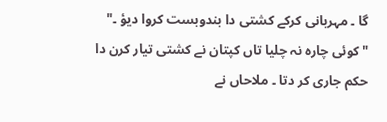گا ۔ مہربانی کرکے کشتی دا بندوبست کروا دیؤ ۔"
"کوئی چارہ نہ چلیا تاں کپتان نے کشتی تیار کرن دا حکم جاری کر دتا ۔ ملاحاں نے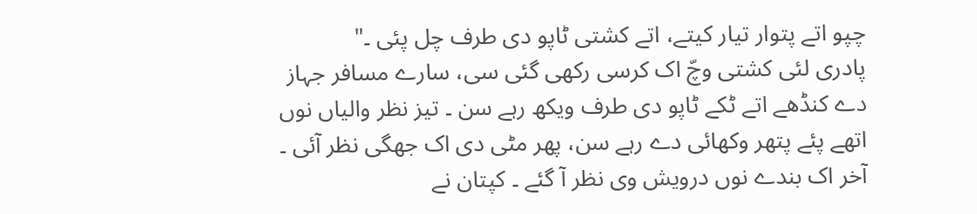چپو اتے پتوار تیار کیتے، اتے کشتی ٹاپو دی طرف چل پئی ۔"
پادری لئی کشتی وچّ اک کرسی رکھی گئی سی، سارے مسافر جہاز دے کنڈھے اتے ٹکے ٹاپو دی طرف ویکھ رہے سن ۔ تیز نظر والیاں نوں اتھے پئے پتھر وکھائی دے رہے سن، پھر مٹی دی اک جھگی نظر آئی ۔ آخر اک بندے نوں درویش وی نظر آ گئے ۔ کپتان نے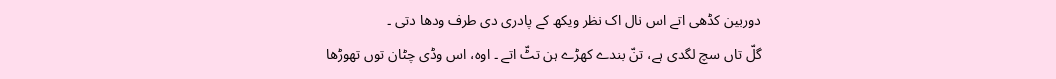دوربین کڈھی اتے اس نال اک نظر ویکھ کے پادری دی طرف ودھا دتی ۔
گلّ تاں سچ لگدی ہے، تنّ بندے کھڑے ہن تٹّ اتے ۔ اوہ، اس وڈی چٹان توں تھوڑھا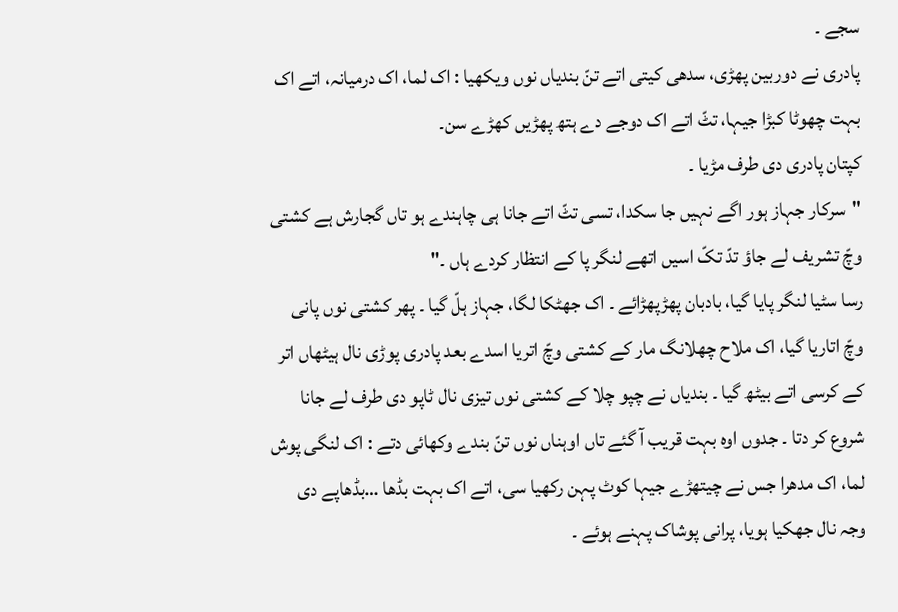سجے ۔
پادری نے دوربین پھڑی، سدھی کیتی اتے تنّ بندیاں نوں ویکھیا : اک لما، اک درمیانہ، اتے اک بہت چھوٹا کبڑا جیہا، تٹّ اتے اک دوجے دے ہتھ پھڑیں کھڑے سن۔
کپتان پادری دی طرف مڑیا ۔
"سرکار جہاز ہور اگے نہیں جا سکدا، تسی تٹّ اتے جانا ہی چاہندے ہو تاں گجارش ہے کشتی وچّ تشریف لے جاؤ تدّ تکّ اسیں اتھے لنگر پا کے انتظار کردے ہاں ۔"
رسا سٹیا لنگر پایا گیا، بادبان پھڑپھڑائے ۔ اک جھٹکا لگا، جہاز ہلّ گیا ۔ پھر کشتی نوں پانی وچّ اتاریا گیا، اک ملاح چھلانگ مار کے کشتی وچّ اتریا اسدے بعد پادری پوڑی نال ہیٹھاں اتر کے کرسی اتے بیٹھ گیا ۔ بندیاں نے چپو چلا کے کشتی نوں تیزی نال ٹاپو دی طرف لے جانا شروع کر دتا ۔ جدوں اوہ بہت قریب آ گئے تاں اوہناں نوں تنّ بندے وکھائی دتے : اک لنگی پوش لما، اک مدھرا جس نے چیتھڑے جیہا کوٹ پہن رکھیا سی، اتے اک بہت بڈھا …بڈھاپے دی وجہ نال جھکیا ہویا، پرانی پوشاک پہنے ہوئے ۔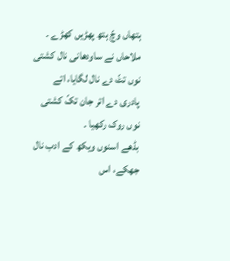ہتھاں وچّ ہتھ پھڑیں کھڑے ۔
ملاحاں نے ساودھانی نال کشتی نوں تٹّ دے نال لگایا، اتے پادری دے اتر جان تکّ کشتی نوں روک رکھیا ۔
بڈھے اسنوں ویکھ کے ادب نال جھکے، اس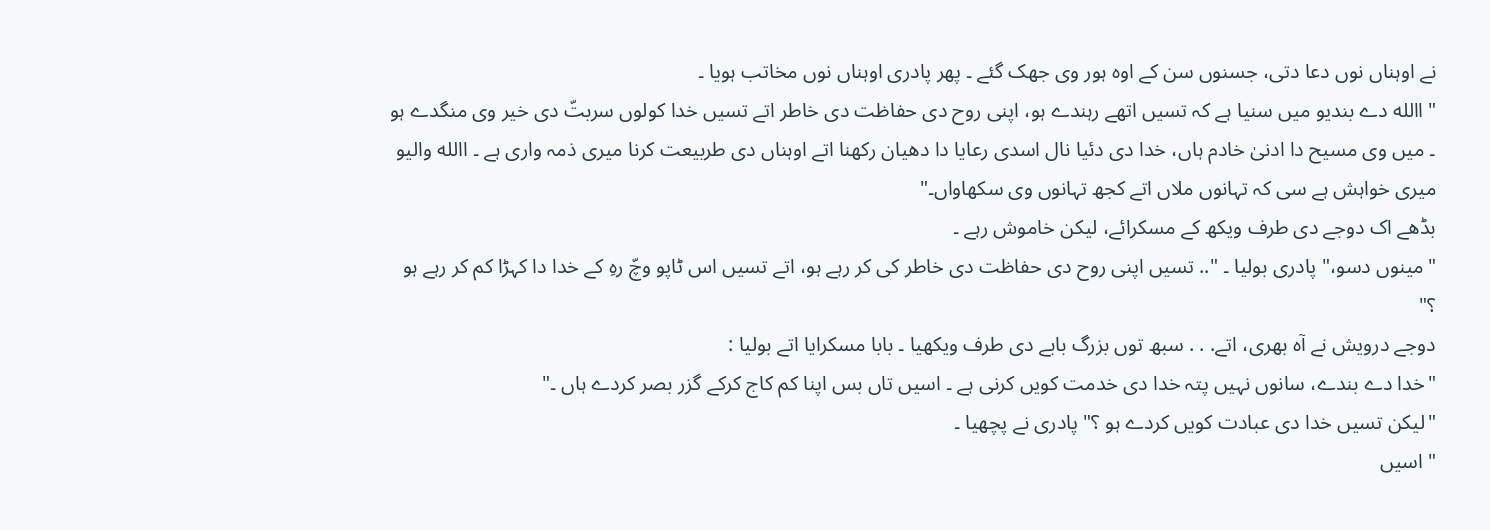نے اوہناں نوں دعا دتی، جسنوں سن کے اوہ ہور وی جھک گئے ۔ پھر پادری اوہناں نوں مخاتب ہویا ۔
" االله دے بندیو میں سنیا ہے کہ تسیں اتھے رہندے ہو، اپنی روح دی حفاظت دی خاطر اتے تسیں خدا کولوں سربتّ دی خیر وی منگدے ہو ۔ میں وی مسیح دا ادنیٰ خادم ہاں، خدا دی دئیا نال اسدی رعایا دا دھیان رکھنا اتے اوہناں دی طربیعت کرنا میری ذمہ واری ہے ۔ االله والیو میری خواہش ہے سی کہ تہانوں ملاں اتے کجھ تہانوں وی سکھاواں۔"
بڈھے اک دوجے دی طرف ویکھ کے مسکرائے، لیکن خاموش رہے ۔
"مینوں دسو،" پادری بولیا ۔ ".. تسیں اپنی روح دی حفاظت دی خاطر کی کر رہے ہو، اتے تسیں اس ٹاپو وچّ رہِ کے خدا دا کہڑا کم کر رہے ہو ؟"
دوجے درویش نے آہ بھری، اتے. . . سبھ توں بزرگ بابے دی طرف ویکھیا ۔ بابا مسکرایا اتے بولیا :
"خدا دے بندے، سانوں نہیں پتہ خدا دی خدمت کویں کرنی ہے ۔ اسیں تاں بس اپنا کم کاج کرکے گزر بصر کردے ہاں ۔"
"لیکن تسیں خدا دی عبادت کویں کردے ہو ؟" پادری نے پچھیا ۔
" اسیں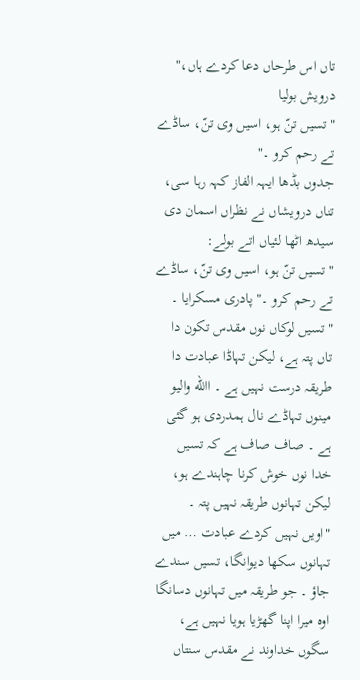تاں اس طرحاں دعا کردے ہاں،" درویش بولیا
"تسیں تنّ ہو، اسیں وی تنّ، ساڈے تے رحم کرو ۔"
جدوں بڈھا ایہہ الفاز کہہ رہا سی، تناں درویشاں نے نظراں اسمان دی سیدھ اٹھا لئیاں اتے بولے:
"تسیں تنّ ہو، اسیں وی تنّ، ساڈے تے رحم کرو ۔" پادری مسکرایا ۔
"تسیں لوکاں نوں مقدس تکون دا تاں پتہ ہے، لیکن تہاڈا عبادت دا طریقہ درست نہیں ہے ۔ االله والیو مینوں تہاڈے نال ہمدردی ہو گئی ہے ۔ صاف صاف ہے کہ تسیں خدا نوں خوش کرنا چاہندے ہو، لیکن تہانوں طریقہ نہیں پتہ ۔
"اویں نہیں کردے عبادت … میں تہانوں سکھا دیوانگا، تسیں سندے جاؤ ۔ جو طریقہ میں تہانوں دسانگا اوہ میرا اپنا گھڑیا ہویا نہیں ہے، سگوں خداوند نے مقدس سنتاں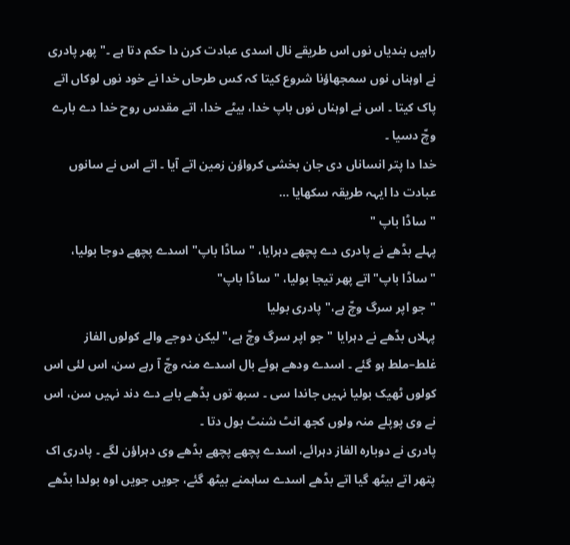راہیں بندیاں نوں اس طریقے نال اسدی عبادت کرن دا حکم دتا ہے ۔" پھر پادری نے اوہناں نوں سمجھاؤنا شروع کیتا کہ کس طرحاں خدا نے خود نوں لوکاں اتے پاک کیتا ۔ اس نے اوہناں نوں باپ خدا، بیٹے خدا، اتے مقدس روح خدا دے بارے وچّ دسیا ۔
خدا دا پتر انساناں دی جان بخشی کرواؤن زمین اتے آیا ۔ اتے اس نے سانوں عبادت دا ایہہ طریقہ سکھایا …
"ساڈا باپ "
پہلے بڈھے نے پادری دے پچھے دہرایا، "ساڈا باپ" اسدے پچھے دوجا بولیا، "ساڈا باپ" اتے پھر تیجا بولیا، "ساڈا باپ"
"جو اپر سرگ وچّ ہے،" پادری بولیا
پہلاں بڈھے نے دہرایا "جو اپر سرگ وچّ ہے،" لیکن دوجے والے کولوں الفاز غلط–ملط ہو گئے ۔ اسدے ودھے ہوئے بال اسدے منہ وچّ آ رہے سن، اس لئی اس کولوں ٹھیک بولیا نہیں جاندا سی ۔ سبھ توں بڈھے بابے دے دند نہیں سن، اس نے وی پوپلے منہ ولوں کجھ انٹ شنٹ بول دتا ۔
پادری نے دوبارہ الفاز دہرائے، اسدے پچھے پچھے بڈھے وی دہراؤن لگے ۔ پادری اک پتھر اتے بیٹھ گیا اتے بڈھے اسدے ساہمنے بیٹھ گئے، جویں جویں اوہ بولدا بڈھے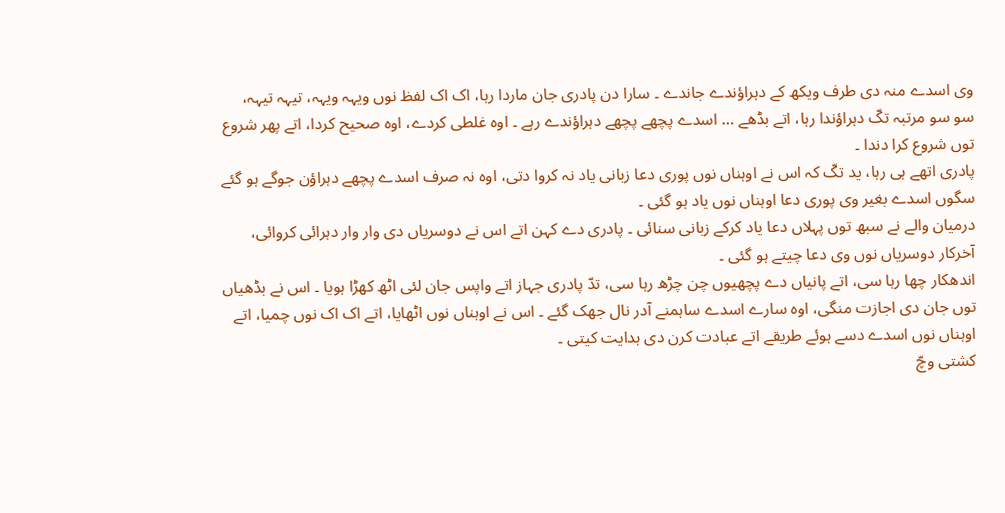وی اسدے منہ دی طرف ویکھ کے دہراؤندے جاندے ۔ سارا دن پادری جان ماردا رہا، اک اک لفظ نوں ویہہ ویہہ، تیہہ تیہہ، سو سو مرتبہ تکّ دہراؤندا رہا، اتے بڈھے … اسدے پچھے پچھے دہراؤندے رہے ۔ اوہ غلطی کردے، اوہ صحیح کردا، اتے پھر شروع توں شروع کرا دندا ۔
پادری اتھے ہی رہا، ید تکّ کہ اس نے اوہناں نوں پوری دعا زبانی یاد نہ کروا دتی، اوہ نہ صرف اسدے پچھے دہراؤن جوگے ہو گئے سگوں اسدے بغیر وی پوری دعا اوہناں نوں یاد ہو گئی ۔
درمیان والے نے سبھ توں پہلاں دعا یاد کرکے زبانی سنائی ۔ پادری دے کہن اتے اس نے دوسریاں دی وار وار دہرائی کروائی، آخرکار دوسریاں نوں وی دعا چیتے ہو گئی ۔
اندھکار چھا رہا سی، اتے پانیاں دے پچھیوں چن چڑھ رہا سی، تدّ پادری جہاز اتے واپس جان لئی اٹھ کھڑا ہویا ۔ اس نے بڈھیاں توں جان دی اجازت منگی، اوہ سارے اسدے ساہمنے آدر نال جھک گئے ۔ اس نے اوہناں نوں اٹھایا، اتے اک اک نوں چمیا، اتے اوہناں نوں اسدے دسے ہوئے طریقے اتے عبادت کرن دی ہدایت کیتی ۔
کشتی وچّ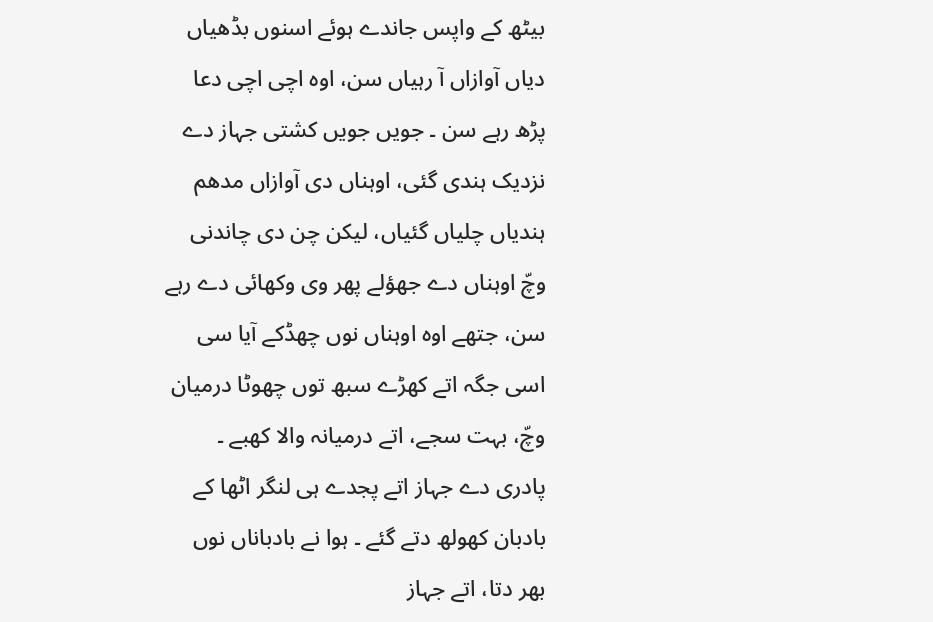بیٹھ کے واپس جاندے ہوئے اسنوں بڈھیاں دیاں آوازاں آ رہیاں سن، اوہ اچی اچی دعا پڑھ رہے سن ۔ جویں جویں کشتی جہاز دے نزدیک ہندی گئی، اوہناں دی آوازاں مدھم ہندیاں چلیاں گئیاں، لیکن چن دی چاندنی وچّ اوہناں دے جھؤلے پھر وی وکھائی دے رہے سن، جتھے اوہ اوہناں نوں چھڈکے آیا سی اسی جگہ اتے کھڑے سبھ توں چھوٹا درمیان وچّ، بہت سجے، اتے درمیانہ والا کھبے ۔
پادری دے جہاز اتے پجدے ہی لنگر اٹھا کے بادبان کھولھ دتے گئے ۔ ہوا نے بادباناں نوں بھر دتا، اتے جہاز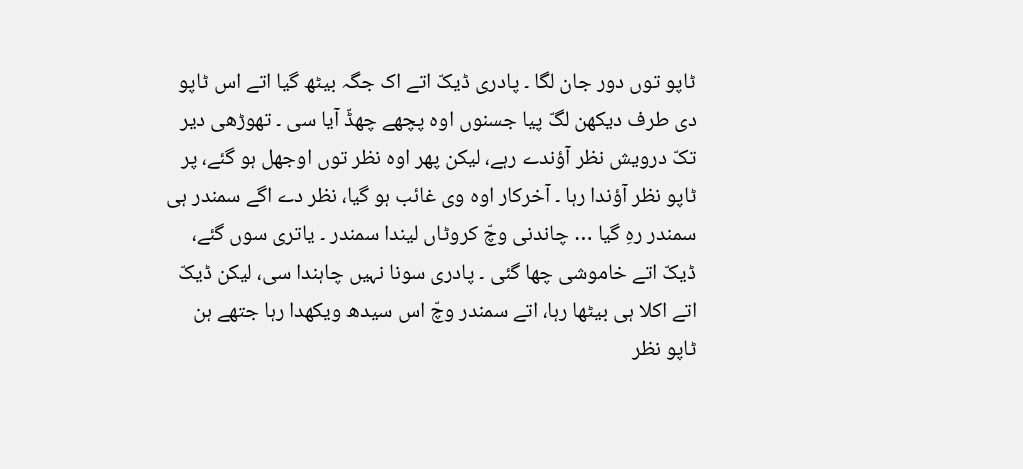ٹاپو توں دور جان لگا ۔ پادری ڈیکّ اتے اک جگہ بیٹھ گیا اتے اس ٹاپو دی طرف دیکھن لگّ پیا جسنوں اوہ پچھے چھڈّ آیا سی ۔ تھوڑھی دیر تکّ درویش نظر آؤندے رہے، لیکن پھر اوہ نظر توں اوجھل ہو گئے، پر ٹاپو نظر آؤندا رہا ۔ آخرکار اوہ وی غائب ہو گیا، نظر دے اگے سمندر ہی سمندر رہِ گیا … چاندنی وچّ کروٹاں لیندا سمندر ۔ یاتری سوں گئے، ڈیکّ اتے خاموشی چھا گئی ۔ پادری سونا نہیں چاہندا سی، لیکن ڈیکّ اتے اکلا ہی بیٹھا رہا، اتے سمندر وچّ اس سیدھ ویکھدا رہا جتھے ہن ٹاپو نظر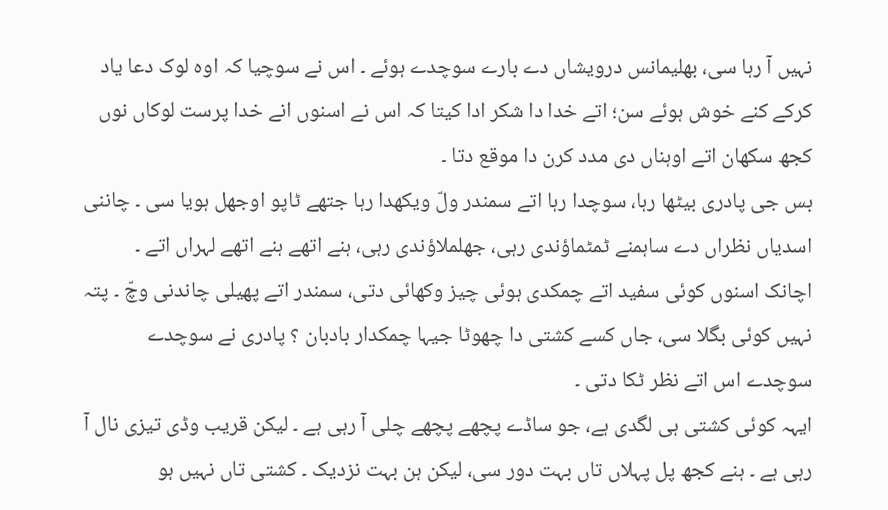نہیں آ رہا سی، بھلیمانس درویشاں دے بارے سوچدے ہوئے ۔ اس نے سوچیا کہ اوہ لوک دعا یاد کرکے کنے خوش ہوئے سن؛ اتے خدا دا شکر ادا کیتا کہ اس نے اسنوں انے خدا پرست لوکاں نوں کجھ سکھان اتے اوہناں دی مدد کرن دا موقع دتا ۔
بس جی پادری بیٹھا رہا، سوچدا رہا اتے سمندر ولّ ویکھدا رہا جتھے ٹاپو اوجھل ہویا سی ۔ چاننی اسدیاں نظراں دے ساہمنے ٹمٹماؤندی رہی، جھلملاؤندی رہی، ہنے اتھے ہنے اتھے لہراں اتے ۔
اچانک اسنوں کوئی سفید اتے چمکدی ہوئی چیز وکھائی دتی، سمندر اتے پھیلی چاندنی وچّ ۔ پتہ نہیں کوئی بگلا سی، جاں کسے کشتی دا چھوٹا جیہا چمکدار بادبان ؟ پادری نے سوچدے سوچدے اس اتے نظر ٹکا دتی ۔
ایہہ کوئی کشتی ہی لگدی ہے، جو ساڈے پچھے پچھے چلی آ رہی ہے ۔ لیکن قریب وڈی تیزی نال آ رہی ہے ۔ ہنے کجھ پل پہلاں تاں بہت دور سی، لیکن ہن بہت نزدیک ۔ کشتی تاں نہیں ہو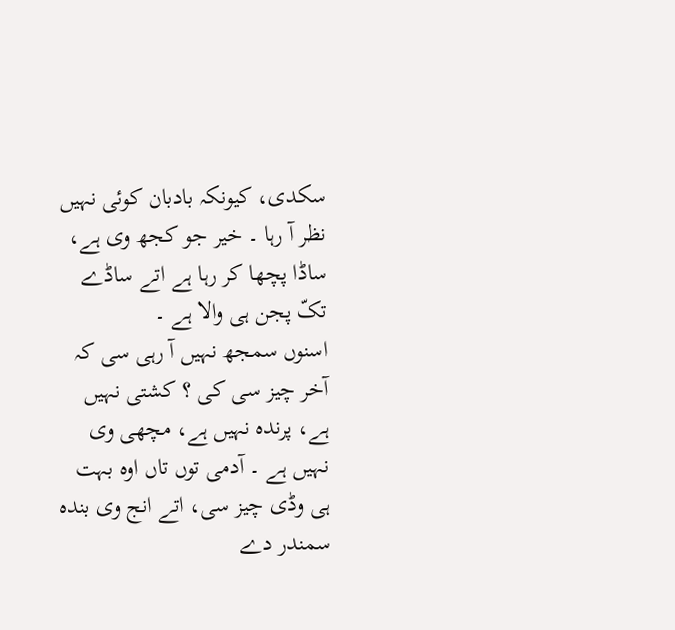سکدی، کیونکہ بادبان کوئی نہیں نظر آ رہا ۔ خیر جو کجھ وی ہے، ساڈا پچھا کر رہا ہے اتے ساڈے تکّ پجن ہی والا ہے ۔
اسنوں سمجھ نہیں آ رہی سی کہ آخر چیز سی کی ؟ کشتی نہیں ہے، پرندہ نہیں ہے، مچھی وی نہیں ہے ۔ آدمی توں تاں اوہ بہت ہی وڈی چیز سی، اتے انج وی بندہ سمندر دے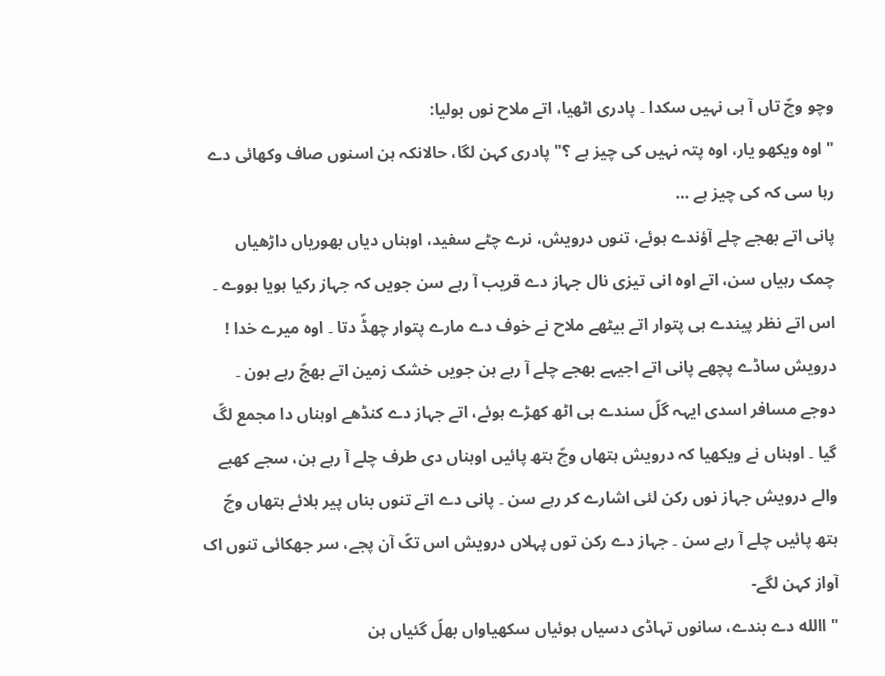وچو وچّ تاں آ ہی نہیں سکدا ۔ پادری اٹھیا، اتے ملاح نوں بولیا:
"اوہ ویکھو یار، اوہ پتہ نہیں کی چیز ہے ؟" پادری کہن لگا، حالانکہ ہن اسنوں صاف وکھائی دے رہا سی کہ کی چیز ہے …
پانی اتے بھجے چلے آؤندے ہوئے، تنوں درویش، نرے چٹے سفید، اوہناں دیاں بھوریاں داڑھیاں چمک رہیاں سن، اتے اوہ انی تیزی نال جہاز دے قریب آ رہے سن جویں کہ جہاز رکیا ہویا ہووے ۔
اس اتے نظر پیندے ہی پتوار اتے بیٹھے ملاح نے خوف دے مارے پتوار چھڈّ دتا ۔ اوہ میرے خدا ! درویش ساڈے پچھے پانی اتے اجیہے بھجے چلے آ رہے ہن جویں خشک زمین اتے بھجّ رہے ہون ۔
دوجے مسافر اسدی ایہہ گلّ سندے ہی اٹھ کھڑے ہوئے، اتے جہاز دے کنڈھے اوہناں دا مجمع لگّ گیا ۔ اوہناں نے ویکھیا کہ درویش ہتھاں وچّ ہتھ پائیں اوہناں دی طرف چلے آ رہے ہن، سجے کھبے والے درویش جہاز نوں رکن لئی اشارے کر رہے سن ۔ پانی دے اتے تنوں بناں پیر ہلائے ہتھاں وچّ ہتھ پائیں چلے آ رہے سن ۔ جہاز دے رکن توں پہلاں درویش اس تکّ آن پجے، سر جھکائی تنوں اک آواز کہن لگے-
"االله دے بندے، سانوں تہاڈی دسیاں ہوئیاں سکھیاواں بھلّ گئیاں ہن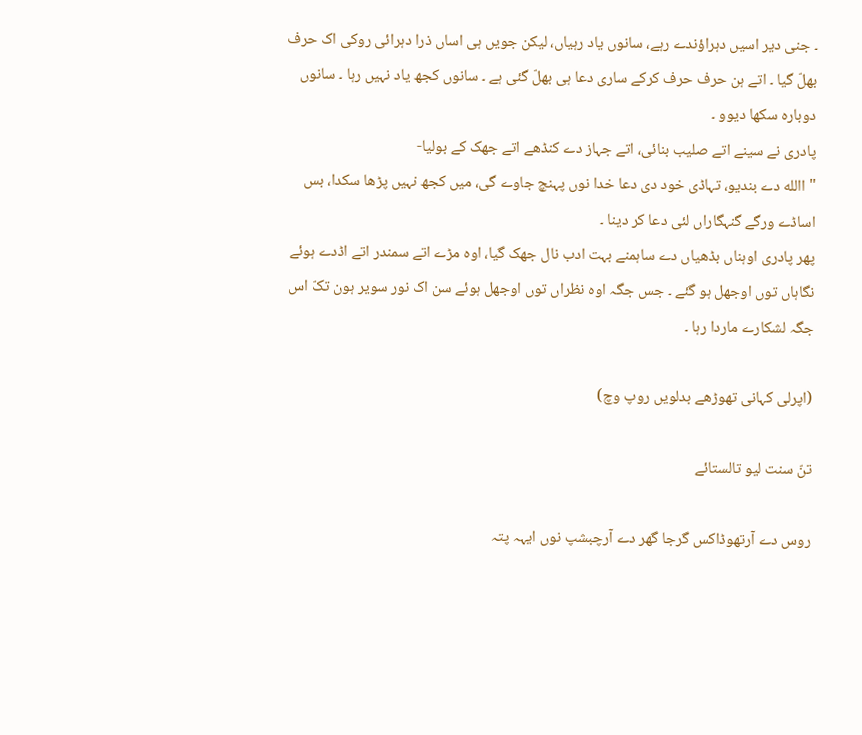۔ جنی دیر اسیں دہراؤندے رہے، سانوں یاد رہیاں، لیکن جویں ہی اساں ذرا دہرائی روکی اک حرف بھلّ گیا ۔ اتے ہن حرف حرف کرکے ساری دعا ہی بھلّ گئی ہے ۔ سانوں کجھ یاد نہیں رہا ۔ سانوں دوبارہ سکھا دیوو ۔
پادری نے سینے اتے صلیب بنائی، اتے جہاز دے کنڈھے اتے جھک کے بولیا-
" االله دے بندیو، تہاڈی خود دی دعا خدا نوں پہنچ جاوے گی، میں کجھ نہیں پڑھا سکدا، بس اساڈے ورگے گنہگاراں لئی دعا کر دینا ۔
پھر پادری اوہناں بڈھیاں دے ساہمنے بہت ادب نال جھک گیا، اوہ مڑے اتے سمندر اتے اڈدے ہوئے نگاہاں توں اوجھل ہو گئے ۔ جس جگہ اوہ نظراں توں اوجھل ہوئے سن اک نور سویر ہون تکّ اس جگہ لشکارے ماردا رہا ۔

(اپرلی کہانی تھوڑھے بدلویں روپ وچ)

تنّ سنت لیو تالستائے

روس دے آرتھوڈاکس گرجا گھر دے آرچبشپ نوں ایہہ پتہ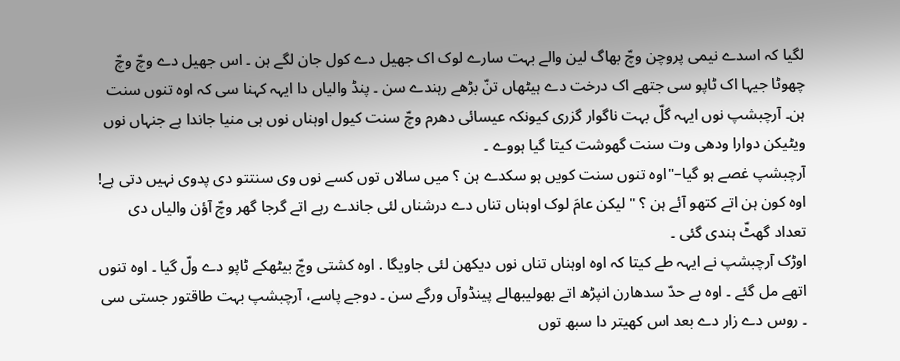لگیا کہ اسدے نیمی پروچن وچّ بھاگ لین والے بہت سارے لوک اک جھیل دے کول جان لگے ہن ۔ اس جھیل دے وچّ وچّ چھوٹا جیہا اک ٹاپو سی جتھے اک درخت دے ہیٹھاں تنّ بڑھے رہندے سن ۔ پنڈ والیاں دا ایہہ کہنا سی کہ اوہ تنوں سنت ہن۔ آرچبشپ نوں ایہہ گلّ بہت ناگوار گزری کیونکہ عیسائی دھرم وچّ سنت کیول اوہناں نوں ہی منیا جاندا ہے جنہاں نوں ویٹیکن دوارا ودھی وت سنت گھوشت کیتا گیا ہووے ۔
آرچبشپ غصے ہو گیا–"اوہ تنوں سنت کویں ہو سکدے ہن ؟ میں سالاں توں کسے نوں وی سنتتو دی پدوی نہیں دتی ہے! اوہ کون ہن اتے کتھو آئے ہن ؟ " لیکن عامَ لوک اوہناں تناں دے درشناں لئی جاندے رہے اتے گرجا گھر وچّ آؤن والیاں دی تعداد گھٹّ ہندی گئی ۔
اوڑک آرچبشپ نے ایہہ طے کیتا کہ اوہ اوہناں تناں نوں دیکھن لئی جاویگا . اوہ کشتی وچّ بیٹھکے ٹاپو دے ولّ گیا ۔ اوہ تنوں اتھے مل گئے ۔ اوہ بے حدّ سدھارن انپڑھ اتے بھولیبھالے پینڈوآں ورگے سن ۔ دوجے پاسے، آرچبشپ بہت طاقتور جستی سی ۔ روس دے زار دے بعد اس کھیتر دا سبھ توں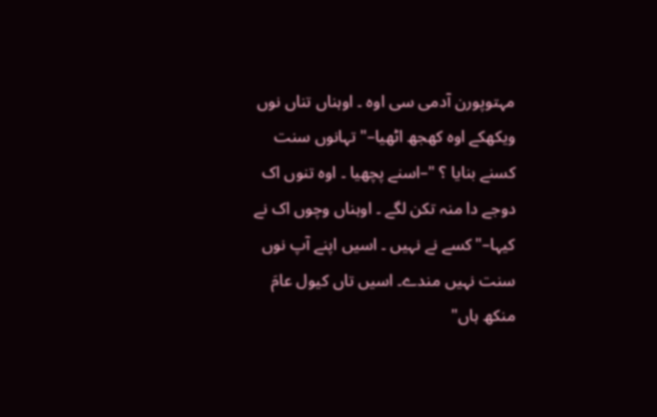مہتوپورن آدمی سی اوہ ۔ اوہناں تناں نوں ویکھکے اوہ کھجھ اٹھیا–"تہانوں سنت کسنے بنایا ؟ "–اسنے پچھیا ۔ اوہ تنوں اک دوجے دا منہ تکن لگے ۔ اوہناں وچوں اک نے کیہا–"کسے نے نہیں ۔ اسیں اپنے آپ نوں سنت نہیں مندے۔ اسیں تاں کیول عامَ منکھ ہاں"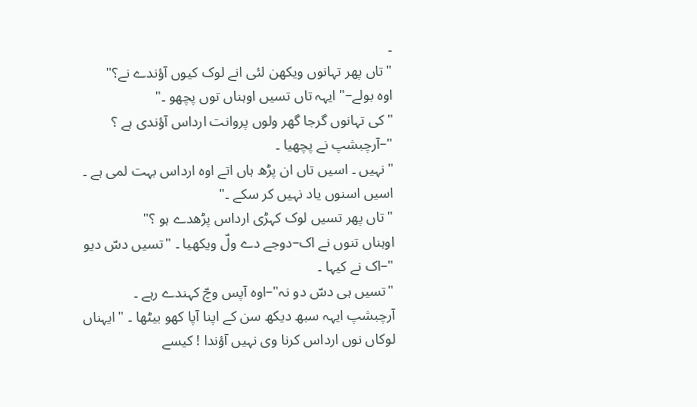۔
"تاں پھر تہانوں ویکھن لئی انے لوک کیوں آؤندے نے؟"
اوہ بولے–"ایہہ تاں تسیں اوہناں توں پچھو ۔"
"کی تہانوں گرجا گھر ولوں پروانت ارداس آؤندی ہے ؟ "–آرچبشپ نے پچھیا ۔
"نہیں ۔ اسیں تاں ان پڑھ ہاں اتے اوہ ارداس بہت لمی ہے ۔ اسیں اسنوں یاد نہیں کر سکے ۔"
"تاں پھر تسیں لوک کہڑی ارداس پڑھدے ہو ؟"
اوہناں تنوں نے اک–دوجے دے ولّ ویکھیا ۔ "تسیں دسّ دیو "–اک نے کیہا ۔
"تسیں ہی دسّ دو نہ"–اوہ آپس وچّ کہندے رہے ۔
آرچبشپ ایہہ سبھ دیکھ سن کے اپنا آپا کھو بیٹھا ۔ "ایہناں لوکاں نوں ارداس کرنا وی نہیں آؤندا ! کیسے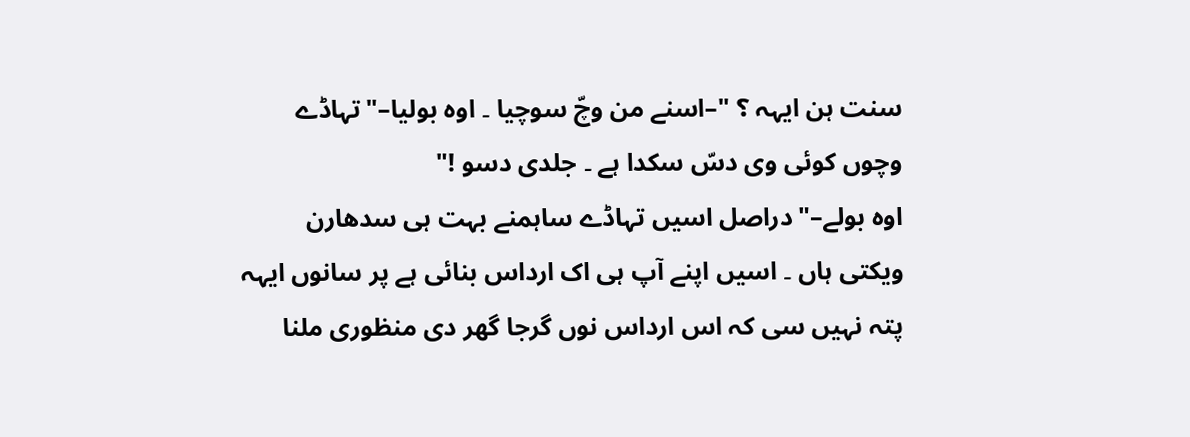سنت ہن ایہہ ؟ "–اسنے من وچّ سوچیا ۔ اوہ بولیا–"تہاڈے وچوں کوئی وی دسّ سکدا ہے ۔ جلدی دسو !"
اوہ بولے–"دراصل اسیں تہاڈے ساہمنے بہت ہی سدھارن ویکتی ہاں ۔ اسیں اپنے آپ ہی اک ارداس بنائی ہے پر سانوں ایہہ پتہ نہیں سی کہ اس ارداس نوں گرجا گھر دی منظوری ملنا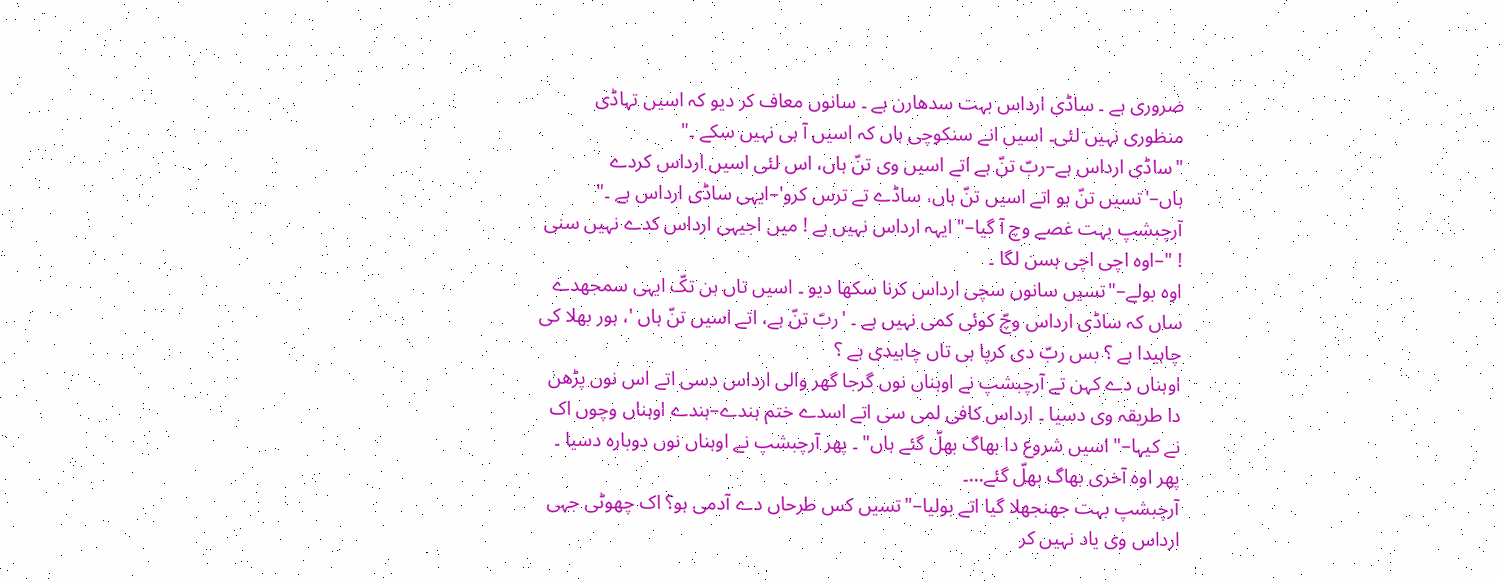ضروری ہے ۔ ساڈی ارداس بہت سدھارن ہے ۔ سانوں معاف کر دیو کہ اسیں تہاڈی منظوری نہیں لئی۔ اسیں انے سنکوچی ہاں کہ اسیں آ ہی نہیں سکے ۔"
"ساڈی ارداس ہے–ربّ تنّ ہے اتے اسیں وی تنّ ہاں، اس لئی اسیں ارداس کردے ہاں–'تسیں تنّ ہو اتے اسیں تنّ ہاں، ساڈے تے ترس کرو'–ایہی ساڈی ارداس ہے ۔"
آرچبشپ بہت غصے وچ آ گیا–"ایہہ ارداس نہیں ہے ! میں اجیہی ارداس کدے نہیں سنی ! "–اوہ اچی اچی ہسن لگا ۔
اوہ بولے–"تسیں سانوں سچی ارداس کرنا سکھا دیو ۔ اسیں تاں ہن تکّ ایہی سمجھدے ساں کہ ساڈی ارداس وچّ کوئی کمی نہیں ہے ۔ 'ربّ تنّ ہے، اتے اسیں تنّ ہاں '، ہور بھلا کی چاہیدا ہے ؟ بس ربّ دی کرپا ہی تاں چاہیدی ہے ؟
اوہناں دے کہن تے آرچبشپ نے اوہناں نوں گرجا گھر والی ارداس دسی اتے اس نوں پڑھن دا طریقہ وی دسیا ۔ ارداس کافی لمی سی اتے اسدے ختم ہندے–ہندے اوہناں وچوں اک نے کیہا–"اسیں شروع دا بھاگ بھلّ گئے ہاں" ۔ پھر آرچبشپ نے اوہناں نوں دوبارہ دسیا ۔ پھر اوہ آخری بھاگ بھلّ گئے…۔
آرچبشپ بہت جھنجھلا گیا اتے بولیا–"تسیں کس طرحاں دے آدمی ہو؟ اک چھوٹی جہی ارداس وی یاد نہیں کر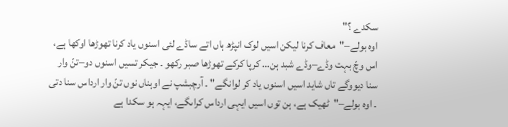سکدے ؟"
اوہ بولے–"معاف کرنا لیکن اسیں لوک انپڑھ ہاں اتے ساڈے لئی اسنوں یاد کرنا تھوڑھا اوکھا ہے، اس وچّ بہت وڈے–وڈے شبد ہن… کرپا کرکے تھوڑھا صبر رکھو ۔ جیکر تسیں اسنوں دو–تنّ وار سنا دیووگے تاں شاید اسیں اسنوں یاد کر لوانگے" ۔ آرچبشپ نے اوہناں نوں تنّ وار ارداس سنا دتی ۔ اوہ بولے–"ٹھیک ہے، ہن توں اسیں ایہی ارداس کراںگے، ایہہ ہو سکدا ہے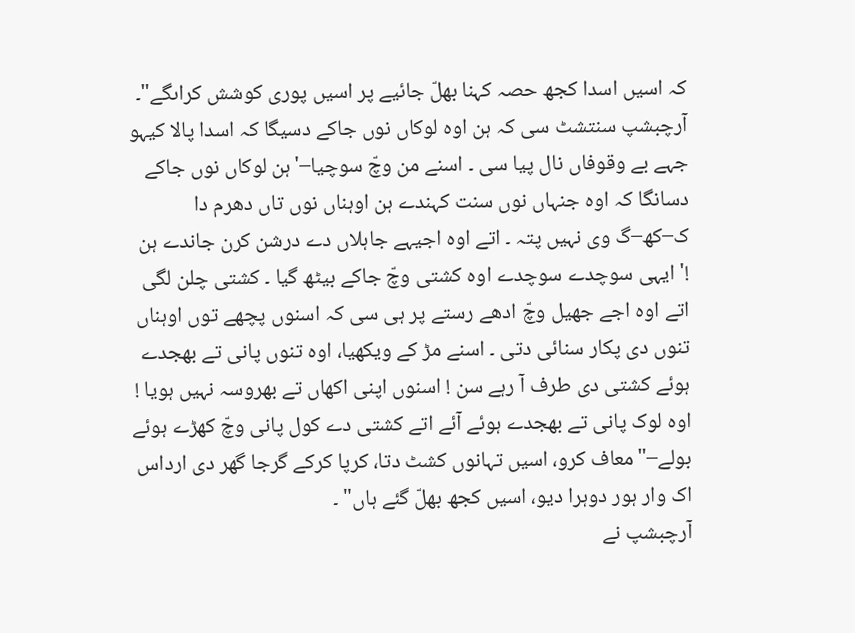کہ اسیں اسدا کجھ حصہ کہنا بھلّ جائیے پر اسیں پوری کوشش کراںگے"۔
آرچبشپ سنتشٹ سی کہ ہن اوہ لوکاں نوں جاکے دسیگا کہ اسدا پالا کیہو جہے بے وقوفاں نال پیا سی ۔ اسنے من وچّ سوچیا–'ہن لوکاں نوں جاکے دسانگا کہ اوہ جنہاں نوں سنت کہندے ہن اوہناں نوں تاں دھرم دا ک–کھ–گ وی نہیں پتہ ۔ اتے اوہ اجیہے جاہلاں دے درشن کرن جاندے ہن !' ایہی سوچدے سوچدے اوہ کشتی وچّ جاکے بیٹھ گیا ۔ کشتی چلن لگی اتے اوہ اجے جھیل وچّ ادھے رستے پر ہی سی کہ اسنوں پچھے توں اوہناں تنوں دی پکار سنائی دتی ۔ اسنے مڑ کے ویکھیا، اوہ تنوں پانی تے بھجدے ہوئے کشتی دی طرف آ رہے سن ! اسنوں اپنی اکھاں تے بھروسہ نہیں ہویا ! اوہ لوک پانی تے بھجدے ہوئے آئے اتے کشتی دے کول پانی وچّ کھڑے ہوئے بولے–"معاف کرو، اسیں تہانوں کشٹ دتا، کرپا کرکے گرجا گھر دی ارداس اک وار ہور دوہرا دیو، اسیں کجھ بھلّ گئے ہاں" ۔
آرچبشپ نے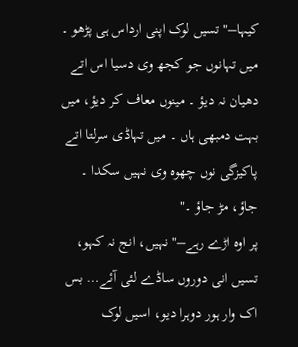کیہا–"تسیں لوک اپنی ارداس ہی پڑھو ۔ میں تہانوں جو کجھ وی دسیا اس اتے دھیان نہ دیؤ ۔ مینوں معاف کر دیؤ، میں بہت دمبھی ہاں ۔ میں تہاڈی سرلتا اتے پاکیزگی نوں چھوہ وی نہیں سکدا ۔ جاؤ، مڑ جاؤ ۔"
پر اوہ اڑے رہے–"نہیں، انج نہ کہو، تسیں انی دوروں ساڈے لئی آئے… بس اک وار ہور دوہرا دیو، اسیں لوک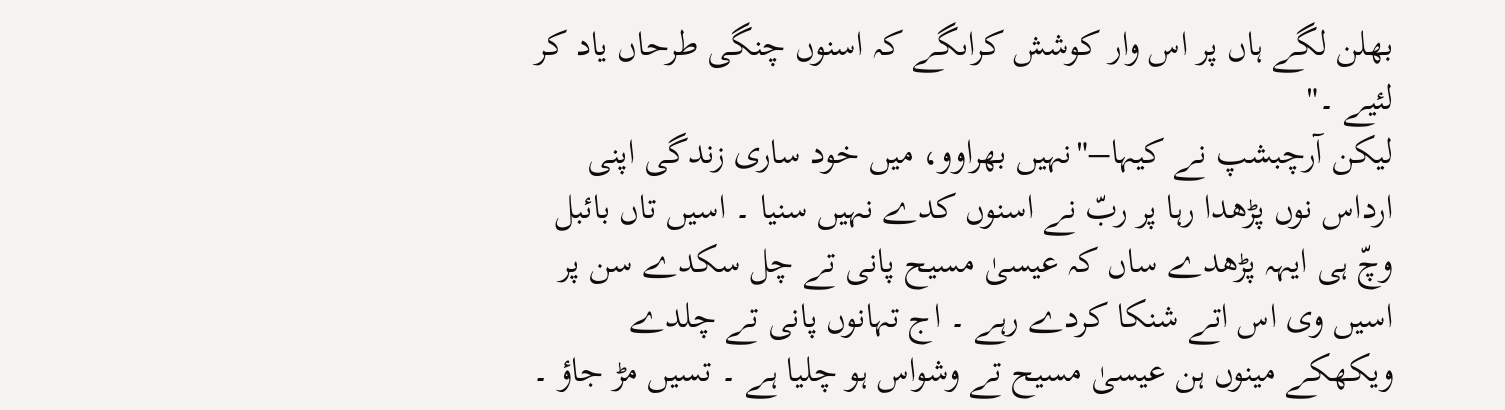بھلن لگے ہاں پر اس وار کوشش کراںگے کہ اسنوں چنگی طرحاں یاد کر لئیے ۔"
لیکن آرچبشپ نے کیہا–"نہیں بھراوو، میں خود ساری زندگی اپنی ارداس نوں پڑھدا رہا پر ربّ نے اسنوں کدے نہیں سنیا ۔ اسیں تاں بائبل وچّ ہی ایہہ پڑھدے ساں کہ عیسیٰ مسیح پانی تے چل سکدے سن پر اسیں وی اس اتے شنکا کردے رہے ۔ اج تہانوں پانی تے چلدے ویکھکے مینوں ہن عیسیٰ مسیح تے وشواس ہو چلیا ہے ۔ تسیں مڑ جاؤ ۔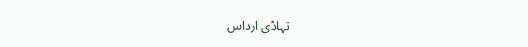تہاڈی ارداس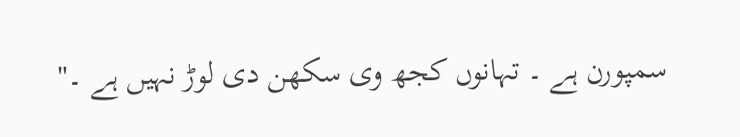سمپورن ہے ۔ تہانوں کجھ وی سکھن دی لوڑ نہیں ہے ۔"